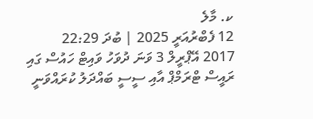ކ. މާލެ
12 ފެބްރުއަރީ 2025 | ބުދަ 22:29
2017 އޭޕްރީލް 3 ވަނަ ދުވަހު ވައިޓް ހައުސް ގައި ރައީސް ޓްރަމްޕް އާއި ސީސީ ބައްދަލު ކުރައްވަނީ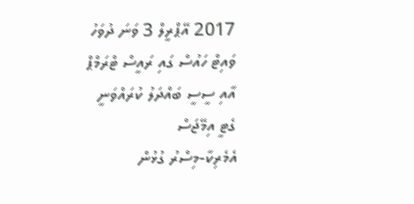2017 އޭޕްރީލް 3 ވަނަ ދުވަހު ވައިޓް ހައުސް ގައި ރައީސް ޓްރަމްޕް އާއި ސީސީ ބައްދަލު ކުރައްވަނީ
ގެޓީ އިމޭޖަސް
އެމެރިކާ-މިސްރު ގުޅުން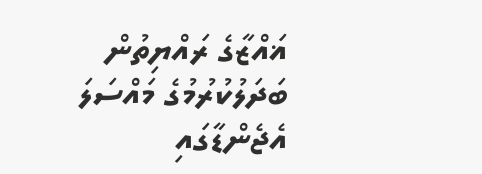ޣައްޒާގެ ރައްޔިތުން ބަދަލުކުރުމުގެ މައްސަލަ އެޖެންޑާގައި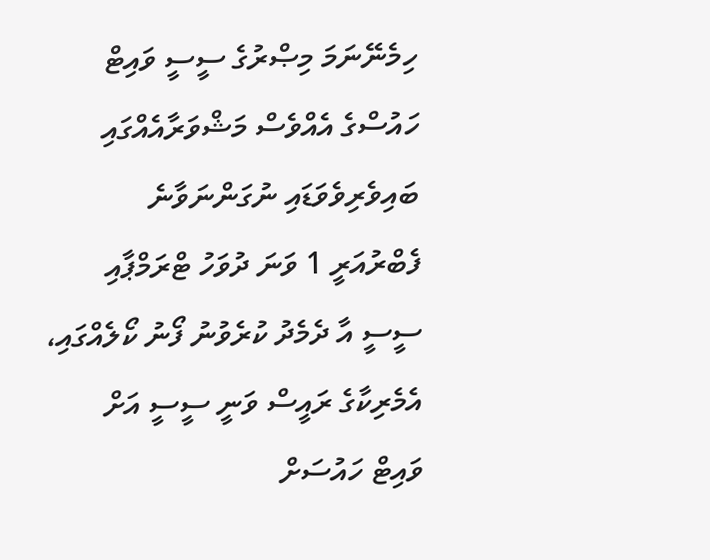ހިމެނޭނަމަ މިޞްރުގެ ސީސީ ވައިޓް ހައުސްގެ އެއްވެސް މަޝްވަރާއެއްގައި ބައިވެރިވެވަޑައި ނުގަންނަވާނެ
ފެބްރުއަރީ 1 ވަނަ ދުވަހު ޓްރަމްޕާއި ސީސީ އާ ދެމެދު ކުރެވުނު ފޯނު ކޯލެއްގައި، އެމެރިކާގެ ރައީސް ވަނީ ސީސީ އަށް ވައިޓް ހައުސަށް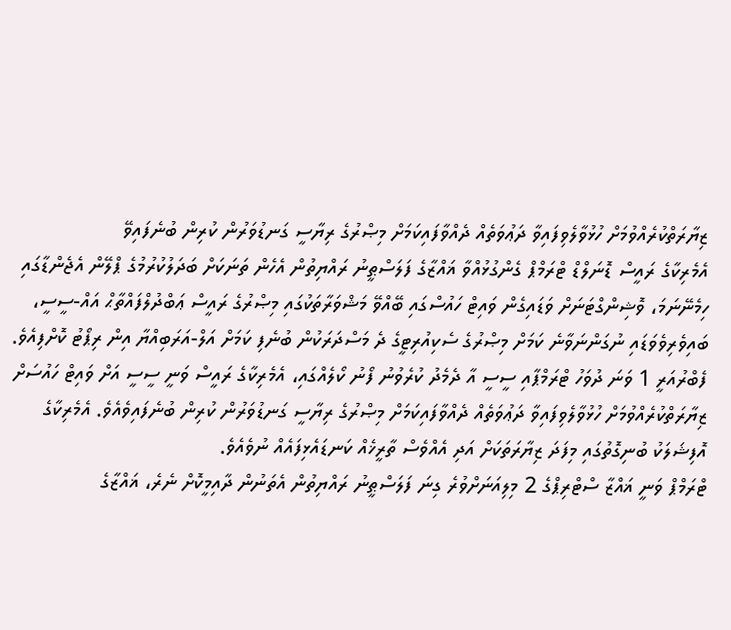ޒިޔާރަތްކުރެއްވުމަށް ހުޅުވާލެވިފައިވާ ދަޢުވަތެއް ދެއްވާފައިކަމަށް މިޞްރުގެ ރިޔާސީ ގަނޑުވަރުން ކުރިން ބުނެފައިވޭ
އެމެރިކާގެ ރައީސް ޑޮނަލްޑް ޓްރަމްޕް ގެންގުޅުއްވާ ޣައްޒާގެ ފަލަސްޠީނު ރައްޔިތުން އެހެން ތަނަކަށް ބަދަލުކުރުމުގެ ޕްލޭން އެޖެންޑާގައި ހިމެނޭނަމަ، ވޮޝިންގްޓަނަށް ވަޑައިގެން ވައިޓް ހައުސްގައި ބޭއްވޭ މަޝްވަރާތަކުގައި މިޞްރުގެ ރައީސް ޢަބްދުލްފައްތާޙް އައް-ސީސީ، ބައިވެރިވެވަޑައި ނުގަންނަވާނެ ކަމަށް މިޞްރުގެ ސެކިއުރިޓީގެ ދެ މަސްދަރަކުން ބުނެފި ކަމަށް އަލް-އަރަބިއްޔާ އިން ރިޕޯޓު ކޮށްފިއެވެ.
ފެބްރުއަރީ 1 ވަނަ ދުވަހު ޓްރަމްޕާއި ސީސީ އާ ދެމެދު ކުރެވުނު ފޯނު ކޯލެއްގައި، އެމެރިކާގެ ރައީސް ވަނީ ސީސީ އަށް ވައިޓް ހައުސަށް ޒިޔާރަތްކުރެއްވުމަށް ހުޅުވާލެވިފައިވާ ދަޢުވަތެއް ދެއްވާފައިކަމަށް މިޞްރުގެ ރިޔާސީ ގަނޑުވަރުން ކުރިން ބުނެފައިވެއެވެ. އެމެރިކާގެ އޮފިޝަލަކު ބުނިގޮތުގައި މިފަދަ ޒިޔާރަތަކަށް އަދި އެއްވެސް ތާރީޚެއް ކަނޑައެޅިފައެއް ނުވެއެވެ.
ޓްރަމްޕް ވަނީ ޣައްޒާ ސްޓްރިޕްގެ 2 މިލިއަނަށްވުރެ ގިނަ ފަލަސްޠީނު ރައްޔިތުން އެތަނުން ދާއިމީކޮށް ނެރެ، ޣައްޒާގެ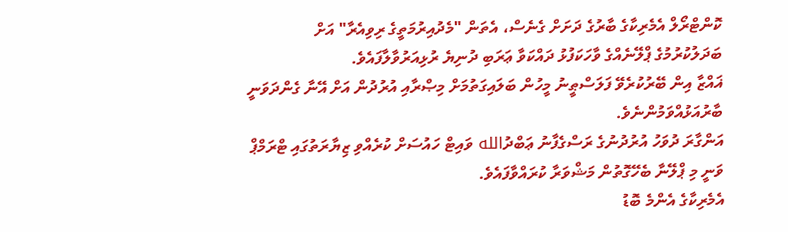ކޮންޓްރޯލް އެމެރިކާގެ ބާރުގެ ދަށަށް ގެނެސް، އެތަން "މެދުއިރުމަތީގެ ރިވިއެރާ" އަށް ބަދަލުކުރުމުގެ ޕްލޭނެއްގެ ވާހަކަފުޅު ދައްކަވާ ޢަރަބި ދުނިޔެ ރުޅިއަރުވާލާފައެވެ.
ޣައްޒާ އިން ބޭރުކުރެވޭ ފަލަސްޠީނު މީހުން ބަލައިގަތުމަށް މިޞްރާއި އުރުދުން އަށް އޭނާ ގެންދަވަނީ ބާރުއަޅުއްވަމުންނެވެ.
އަންގާރަ ދުވަހު އުރުދުނުގެ ރަސްގެފާނު ޢަބްދުالله ވައިޓް ހައުސަށް ކުރެއްވި ޒިޔާރަތުގައި ޓްރަމްޕް ވަނީ މި ޕްލޭނާ ބެހޭގޮތުން މަޝްވަރާ ކުރައްވާފައެވެ.
އެމެރިކާގެ އެންމެ ބޮޑު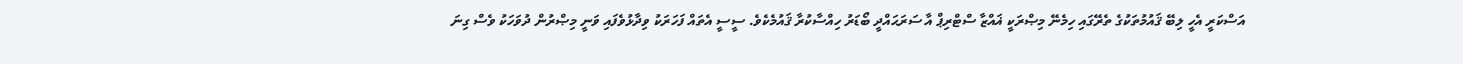އަސްކަރީ އެހީ ލިބޭ ޤައުމުތަކުގެ ތެރޭގައި ހިމެނޭ މިޞްރަކީ ޣައްޒާ ސްޓްރިޕް އާ ސަރަޙައްދީ ބޯޑަރު ހިއްސާކުރާ ޤައުމެކެވެ. ސީސީ އެތައް ފަހަރަކު ވިދާޅުވެފައި ވަނީ މިޞްރުން ދުވަހަކު ވެސް ގިނަ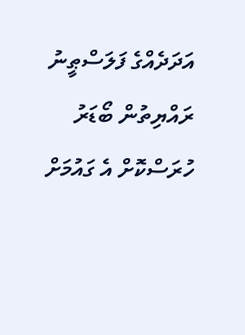އަދަދެއްގެ ފަލަސްޠީނު ރައްޔިތުން ބޯޑަރު ހުރަސްކޮށް އެ ގައުމަށް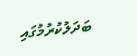ބަދަލުކުރުމުގައި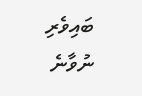ބައިވެރި ނުވާނެ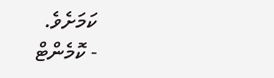ކަމަށެވެ.
- ކޮމެންޓް